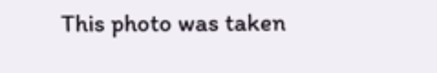This photo was taken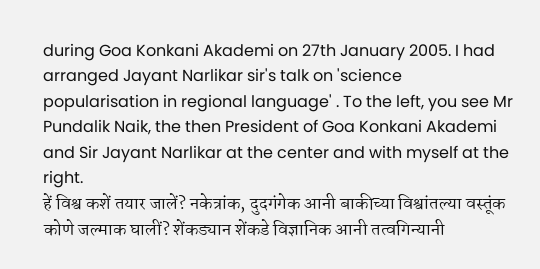during Goa Konkani Akademi on 27th January 2005. I had arranged Jayant Narlikar sir's talk on 'science popularisation in regional language' . To the left, you see Mr Pundalik Naik, the then President of Goa Konkani Akademi and Sir Jayant Narlikar at the center and with myself at the right.
हें विश्व कशें तयार जालें? नकेत्रांक, दुदगंगेक आनी बाकीच्या विश्वांतल्या वस्तूंक कोणे जल्माक घालीं? शेंकड्यान शेंकडे विज्ञानिक आनी तत्वगिन्यानी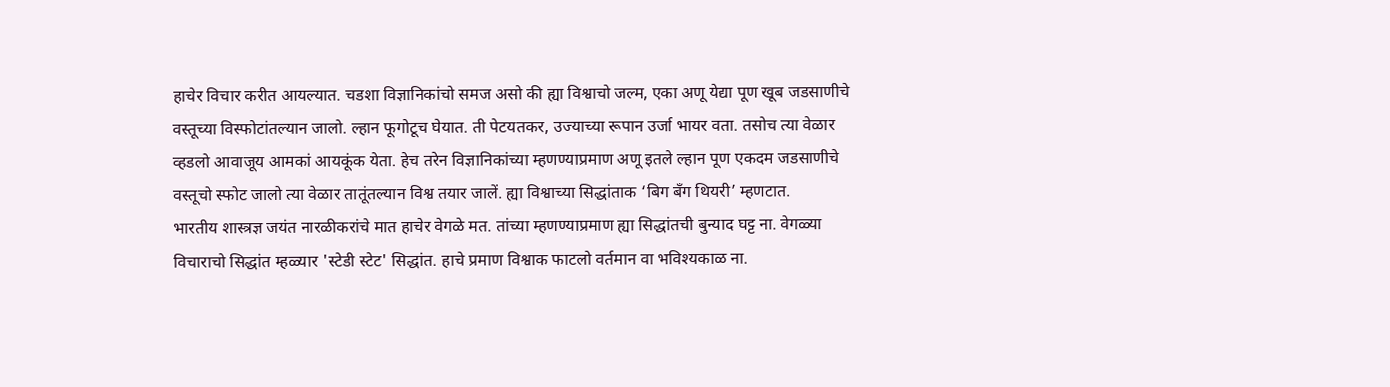हाचेर विचार करीत आयल्यात. चडशा विज्ञानिकांचो समज असो की ह्या विश्वाचो जल्म, एका अणू येद्या पूण खूब जडसाणीचे वस्तूच्या विस्फोटांतल्यान जालो. ल्हान फूगोटूच घेयात. ती पेटयतकर, उज्याच्या रूपान उर्जा भायर वता. तसोच त्या वेळार व्हडलो आवाजूय आमकां आयकूंक येता. हेच तरेन विज्ञानिकांच्या म्हणण्याप्रमाण अणू इतले ल्हान पूण एकदम जडसाणीचे वस्तूचो स्फोट जालो त्या वेळार तातूंतल्यान विश्व तयार जालें. ह्या विश्वाच्या सिद्धांताक ‘बिग बँग थियरी’ म्हणटात.
भारतीय शास्त्रज्ञ जयंत नारळीकरांचे मात हाचेर वेगळे मत. तांच्या म्हणण्याप्रमाण ह्या सिद्धांतची बुन्याद घट्ट ना. वेगळ्या विचाराचो सिद्धांत म्हळ्यार 'स्टेडी स्टेट' सिद्धांत. हाचे प्रमाण विश्वाक फाटलो वर्तमान वा भविश्यकाळ ना.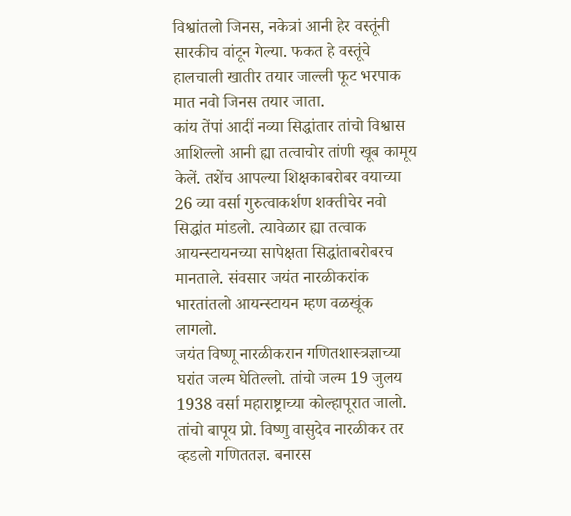विश्वांतलो जिनस, नकेत्रां आनी हेर वस्तूंनी सारकीच वांटून गेल्या. फकत हे वस्तूंचे हालचाली खातीर तयार जाल्ली फूट भरपाक मात नवो जिनस तयार जाता.
कांय तेंपां आदीं नव्या सिद्धांतार तांचो विश्वास आशिल्लो आनी ह्या तत्वाचोर तांणी खूब कामूय केलें. तशेंच आपल्या शिक्षकाबरोबर वयाच्या 26 व्या वर्सा गुरुत्वाकर्शण शक्तीचेर नवो सिद्धांत मांडलो. त्यावेळार ह्या तत्वाक आयन्स्टायनच्या सापेक्षता सिद्धांताबरोबरच मानताले. संवसार जयंत नारळीकरांक भारतांतलो आयन्स्टायन म्हण वळखूंक लागलो.
जयंत विष्णू नारळीकरान गणितशास्त्रज्ञाच्या घरांत जल्म घेतिल्लो. तांचो जल्म 19 जुलय 1938 वर्सा महाराष्ट्राच्या कोल्हापूरात जालो. तांचो बापूय प्रो. विष्णु वासुदेव नारळीकर तर व्हडलो गणिततज्ञ. बनारस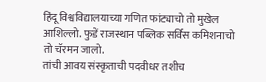हिंदू विश्वविद्यालयाच्या गणित फांट्याचो तो मुखेल आशिल्लो. फुडें राजस्थान पब्लिक सर्विस कमिशनाचो तो चॅरमन जालो.
तांची आवय संस्कृताची पदवीधर तशीच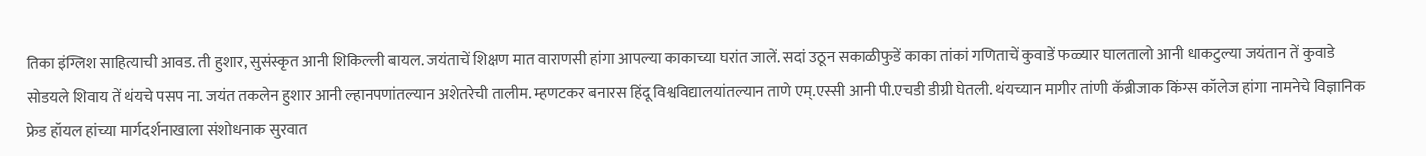तिका इंग्लिश साहित्याची आवड. ती हुशार, सुसंस्कृत आनी शिकिल्ली बायल. जयंताचें शिक्षण मात वाराणसी हांगा आपल्या काकाच्या घरांत जालें. सदां उठून सकाळीफुडें काका तांकां गणिताचें कुवाडें फळ्यार घालतालो आनी धाकटुल्या जयंतान तें कुवाडे सोडयले शिवाय तें थंयचे पसप ना. जयंत तकलेन हुशार आनी ल्हानपणांतल्यान अशेतरेची तालीम. म्हणटकर बनारस हिंदू विश्वविद्यालयांतल्यान ताणे एम्.एस्सी आनी पी.एचडी डीग्री घेतली. थंयच्यान मागीर तांणी कॅब्रीजाक किंग्स कॉलेज हांगा नामनेचे विज्ञानिक फ्रेड हॉयल हांच्या मार्गदर्शनाखाला संशोधनाक सुरवात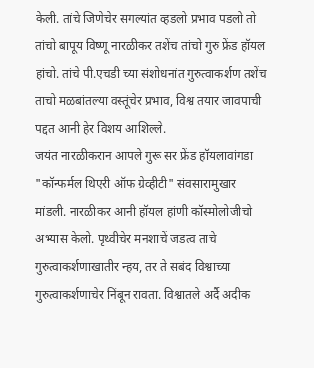केली. तांचे जिणेचेर सगल्यांत व्हडलो प्रभाव पडलो तो तांचो बापूय विष्णू नारळीकर तशेंच तांचो गुरु फ्रेंड हॉयल हांचो. तांचे पी.एचडी च्या संशोधनांत गुरुत्वाकर्शण तशेंच ताचो मळबांतल्या वस्तूंचेर प्रभाव, विश्व तयार जावपाची पद्दत आनी हेर विशय आशिल्ले.
जयंत नारळीकरान आपले गुरू सर फ्रेंड हॉयलावांगडा "कॉन्फर्मल थिएरी ऑफ ग्रेव्हीटी" संवसारामुखार मांडली. नारळीकर आनी हॉयल हांणी कॉस्मोलोजीचो अभ्यास केलो. पृथ्वीचेर मनशाचें जडत्व ताचे गुरुत्वाकर्शणाखातीर न्हय, तर ते सबंद विश्वाच्या गुरुत्वाकर्शणाचेर निंबून रावता. विश्वातले अर्दै अदीक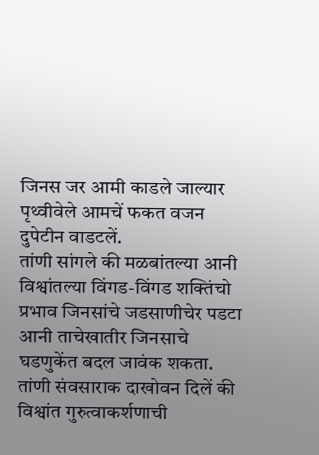जिनस जर आमी काडले जाल्यार पृथ्वीवेले आमचें फकत वजन दुपेटीन वाडटलें.
तांणी सांगले की मळबांतल्या आनी विश्वांतल्या विंगड-विंगड शक्तिंचो प्रभाव जिनसांचे जडसाणीचेर पडटा आनी ताचेखातीर जिनसाचे घडणुकेंत बदल जावंक शकता.
तांणी संवसाराक दाखोवन दिलें की विश्वांत गुरुत्वाकर्शणाची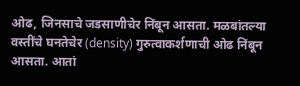ओढ, जिनसाचे जडसाणीचेर निंबून आसता. मळबांतल्या वस्तींचे घनतेचेर (density) गुरुत्वाकर्शणाची ओढ निंबून आसता. आतां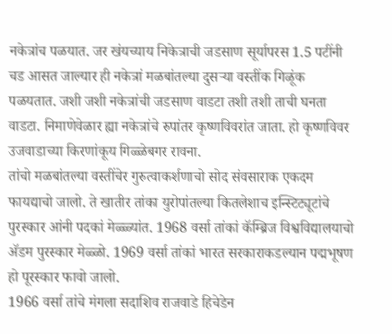नकेत्रांच पळयात. जर खंयच्याय निकेत्राची जडसाण सूर्यापरस 1.5 पटींनी चड आसत जाल्यार ही नकेत्रां मळबांतल्या दुसऱ्या वस्तींक गिळूंक पळयतात. जशी जशी नकेत्रांची जडसाण वाडटा तशी तशी ताची घनता वाडटा. निमाणेवेळार ह्या नकेत्रांचे रुपांतर कृष्णविवरांत जाता. हो कृष्णविवर उजवाडाच्या किरणांकूय गिळ्ळेबगर रावना.
तांचो मळबांतल्या वस्तींचेर गुरुत्वाकर्शणाचो सोद संवसाराक एकदम फायद्याचो जालो. ते खातीर तांका युरोपांतल्या कितलेशाच इन्स्टिट्यूटांचे पुरस्कार आंनी पदकां मेळ्ळ्यांत. 1968 वर्सा तांकां कॅम्ब्रिज विश्वविद्यालयाचो ॲडम पुरस्कार मेळ्ळो. 1969 वर्सा तांकां भारत सरकाराकडल्यान पद्मभूषण हो पूरस्कार फावो जालो.
1966 वर्सा तांचे मंगला सदाशिव राजवाडे हिचेडेन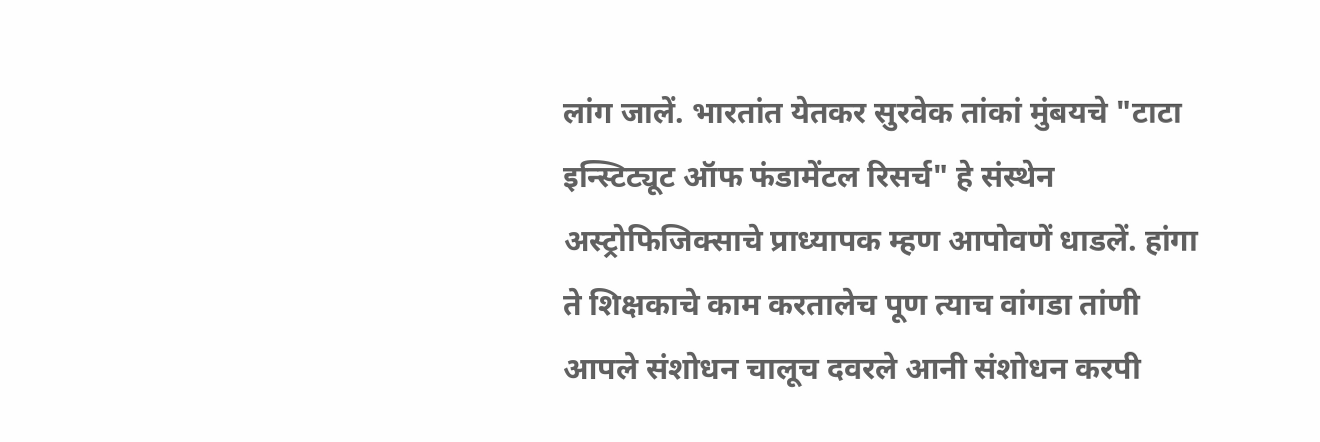लांग जालें. भारतांत येतकर सुरवेक तांकां मुंबयचे "टाटा इन्स्टिट्यूट ऑफ फंडामेंटल रिसर्च" हे संस्थेन अस्ट्रोफिजिक्साचे प्राध्यापक म्हण आपोवणें धाडलें. हांगा ते शिक्षकाचे काम करतालेच पूण त्याच वांगडा तांणी आपले संशोधन चालूच दवरले आनी संशोधन करपी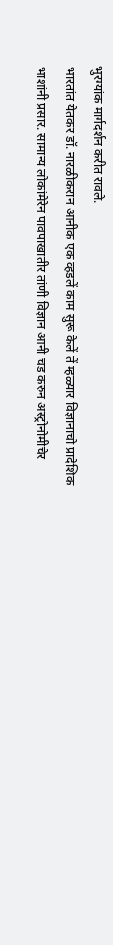भुरग्यांक मार्गदर्शन करीत रावले.
भारतांत येतकर डॉ. नारळीकरान आनीक एक व्हडलें काम सुरू केलें तें म्हळ्यार विज्ञानाचो प्रादेशिक भाशांनी प्रसार. सामान्य लोकांमेरेन पावपाखातीर तांणी विज्ञान आनी चड करुन अस्ट्रोनोमीचेर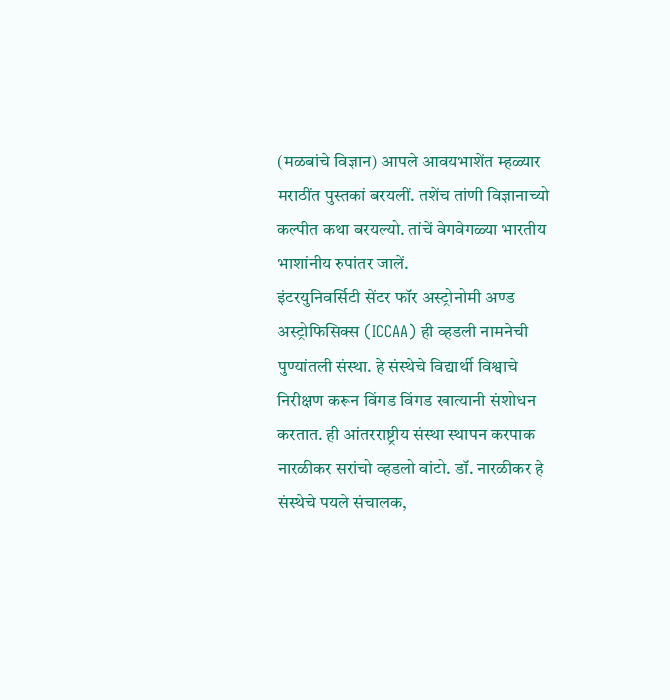(मळबांचे विज्ञान) आपले आवयभाशेंत म्हळ्यार मराठींत पुस्तकां बरयलीं. तशेंच तांणी विज्ञानाच्यो कल्पीत कथा बरयल्यो. तांचें वेगवेगळ्या भारतीय भाशांनीय रुपांतर जालें.
इंटरयुनिवर्सिटी सेंटर फॉर अस्ट्रोनोमी अण्ड अस्ट्रोफिसिक्स (ICCAA) ही व्हडली नामनेची पुण्यांतली संस्था. हे संस्थेचे विद्यार्थी विश्वाचे निरीक्षण करून विंगड विंगड खात्यानी संशोधन करतात. ही आंतरराष्ट्रीय संस्था स्थापन करपाक नारळीकर सरांचो व्हडलो वांटो. डॉ. नारळीकर हे संस्थेचे पयले संचालक,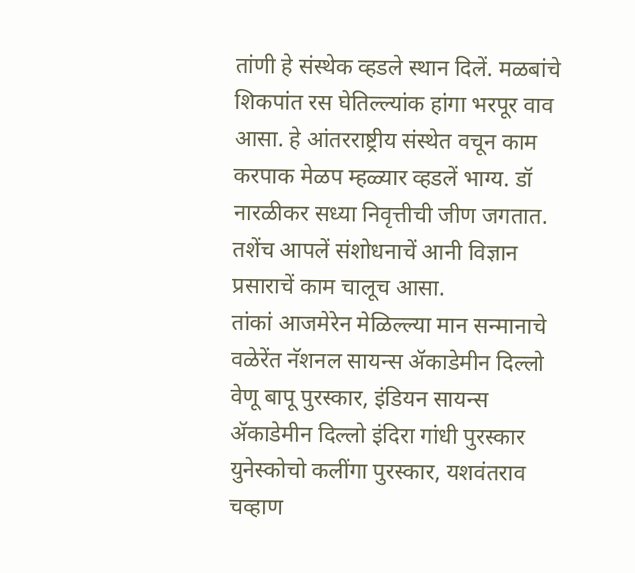तांणी हे संस्थेक व्हडले स्थान दिलें. मळबांचे शिकपांत रस घेतिल्ल्यांक हांगा भरपूर वाव आसा. हे आंतरराष्ट्रीय संस्थेत वचून काम करपाक मेळप म्हळ्यार व्हडलें भाग्य. डॉ नारळीकर सध्या निवृत्तीची जीण जगतात. तशेंच आपलें संशोधनाचें आनी विज्ञान प्रसाराचें काम चालूच आसा.
तांकां आजमेरेन मेळिल्ल्या मान सन्मानाचे वळेरेंत नॅशनल सायन्स ॲकाडेमीन दिल्लो वेणू बापू पुरस्कार, इंडियन सायन्स ॲकाडेमीन दिल्लो इंदिरा गांधी पुरस्कार युनेस्कोचो कलींगा पुरस्कार, यशवंतराव चव्हाण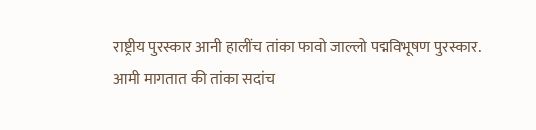राष्ट्रीय पुरस्कार आनी हालींच तांका फावो जाल्लो पद्मविभूषण पुरस्कार.
आमी मागतात की तांका सदांच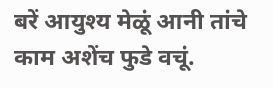बरें आयुश्य मेळूं आनी तांचे काम अशेंच फुडे वचूं.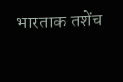भारताक तशेंच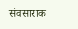संवसाराक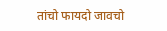तांचो फायदो जावचो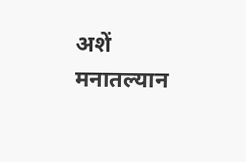अशें मनातल्यान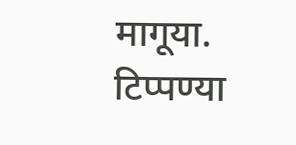मागूया.
टिप्पण्या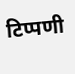टिप्पणी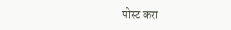पोस्ट करा